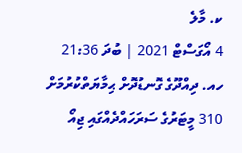ކ. މާލެ
4 އޯގަސްޓް 2021 | ބުދަ 21:36
ހއ. ދިއްދޫގެ ގޮނޑުދޮށް ޙިމާޔަތްކުރުމަށް 310 މީޓަރުގެ ސަރަހައްދެއްގައި ޖިއޯ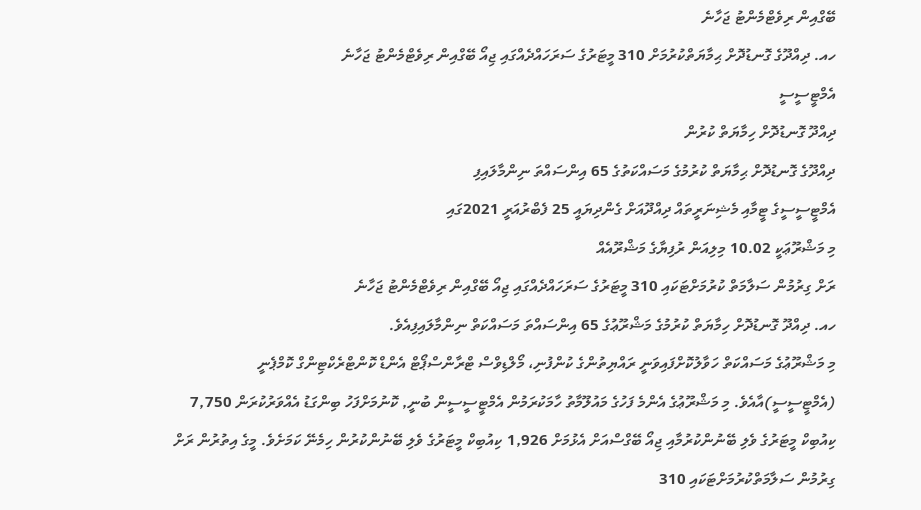ބޭގްއިން ރިވެޓްމެންޓު ޖަހާނެ
ހއ. ދިއްދޫގެ ގޮނޑުދޮށް ޙިމާޔަތްކުރުމަށް 310 މީޓަރުގެ ސަރަހައްދެއްގައި ޖިއޯ ބޭގްއިން ރިވެޓްމެންޓު ޖަހާނެ
އެމްޓީސީސީ
ދިއްދޫ ގޮނޑުދޮށް ހިމާޔަތް ކުރުން
ދިއްދޫގެ ގޮނޑުދޮށް ޙިމާޔަތް ކުރުމުގެ މަސައްކަތުގެ 65 އިންސައްތަ ނިންމާލައިފި
އެމްޓީސީސީގެ ޓީމާއި މެޝިނަރީތައް ދިއްދޫއަށް ގެންދިޔައީ 25 ފެބްރުއަރީ 2021ގައި
މި މަޝްރޫޢަކީ 10.02 މިލިއަން ރުފިޔާގެ މަޝްރޫއެއް
ރަށް ގިރުމުން ސަލާމަތް ކުރުމަށްޓަކައި 310 މީޓަރުގެ ސަރަހައްދެއްގައި ޖިއޯ ބޭގްއިން ރިވެޓްމެންޓު ޖަހާނެ
ހއ. ދިއްދޫ ގޮނޑުދޮށް ހިމާޔަތް ކުރުމުގެ މަޝްރޫޢުގެ 65 އިންސައްތަ މަސައްކަތް ނިންމާލައިފިއެވެ.
މި މަޝްރޫޢުގެ މަސައްކަތް ހަވާލުކޮށްފައިވަނީ ރައްޔިތުންގެ ކުންފުނި، މޯލްޑިވްސް ޓްރާންސްޕޯޓް އެންޑް ކޮންޓްރެކްޓިންގް ކޮމްޕެނީ (އެމްޓީސީސީ)އާއެވެ. މި މަޝްރޫޢުގެ އެންމެ ފަހުގެ މައުލޫމާތު ހާމަކުރަމުން އެމްޓީސީސީން ބުނީ, ކޮނުމަށްފަހު ބިންގަޑު އެއްވަރުކުރަން 7,750 ކިއުބިކް މީޓަރުގެ ވެލި ބޭނުންކުރުމާއި ޖިއޯ ބޭގްސްއަށް އެޅުމަށް 1,926 ކިއުބިކް މީޓަރުގެ ވެލި ބޭނުންކުރުން ހިމެނޭ ކަމަށެވެ. މީގެ އިތުރުން ރަށް ގިރުމުން ސަލާމަތްކުރުމަށްޓަކައި 310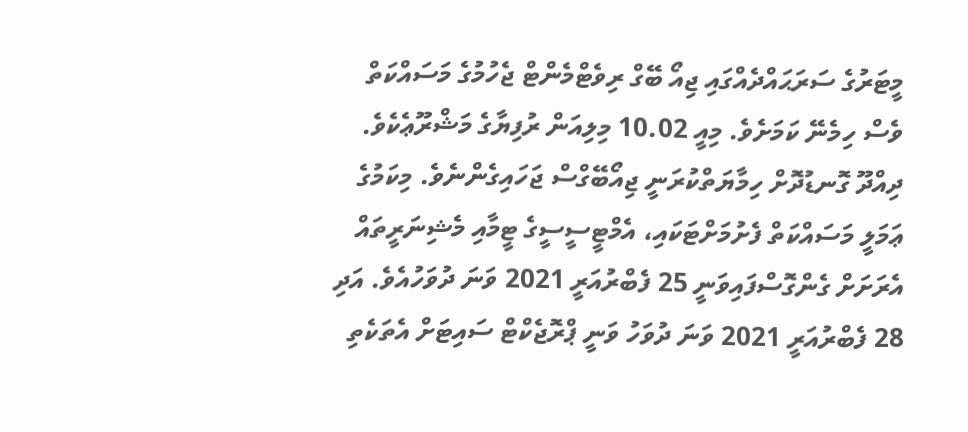މީޓަރުގެ ސަރަޙައްދެއްގައި ޖިއޯ ބޭގް ރިވެޓްމެންޓް ޖެހުމުގެ މަސައްކަތް ވެސް ހިމެނޭ ކަމަށެވެ. މިއީ 10.02 މިލިއަން ރުފިޔާގެ މަޝްރޫޢެކެވެ.
ދިއްދޫ ގޮނޑުދޮށް ހިމާޔަތްކުރަނީ ޖިއޯބޭގްސް ޖަހައިގެންނެވެ. މިކަމުގެ ޢަމަލީ މަސައްކަތް ފެށުމަށްޓަކައި، އެމްޓީސީސީގެ ޓީމާއި މެޝިނަރީތައް އެރަށަށް ގެންގޮސްފައިވަނީ 25 ފެބްރުއަރީ 2021 ވަނަ ދުވަހުއެވެ. އަދި 28 ފެބްރުއަރީ 2021 ވަނަ ދުވަހު ވަނީ ޕްރޮޖެކްޓް ސައިޓަށް އެތަކެތި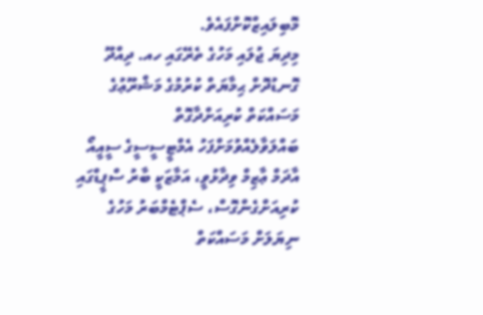މޮބިލައިޒްކޮށްފައެވެ.
މިދިޔަ ޖުލައި މަހުގެ ތެރޭގައި ހއ. ދިއްދޫ ގޮނޑުދޮށް ޙިމާޔަތް ކުރުމުގެ މަޝްރޫޢުގެ މަސައްކަތް ކުރިއަށްދާގޮތް ބައްލަވާލެއްވުމަށްފަހު އެމްޓީސީސީގެ ސީއީއޯ އާދަމް ޢާޒިމް ވިދާޅުވީ، އަމާޒަކީ ބާރު ސްޕީޑްގައި ކުރިއަށްގެންގޮސް، ސެޕްޓެމްބަރު މަހުގެ ނިޔަލަށް މަސައްކަތް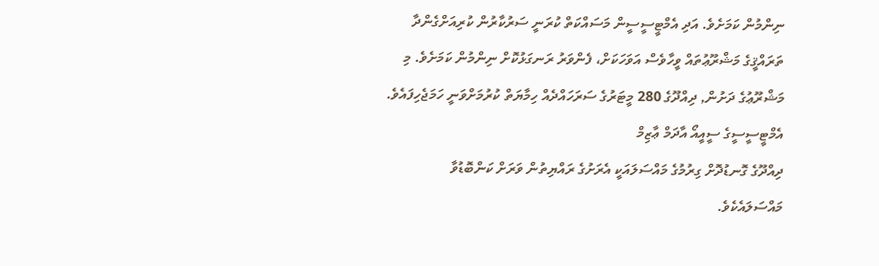ނިންމުން ކަމަށެވެ. އަދި އެމްޓީސީސީން މަސައްކަތް ކުރަނީ ސަރުކާރުން ކުރިއަށްގެންދާ ތަރައްޤީގެ މަޝްރޫޢުތައް ވީހާވެސް އަވަހަކަށް، ފެންވަރު ރަނގަޅުކޮށް ނިންމުން ކަމަށެވެ. މި މަޝްރޫޢުގެ ދަށުން, ދިއްދޫގެ 280 މީޓަރުގެ ސަރަހައްދެއް ހިމާޔަތް ކުރުމަށްވަނީ ހަމަޖެހިފައެވެ.
އެމްޓީސީސީގެ ސީއީއޯ އާދަމް ޢާޒިމް
ދިއްދޫގެ ގޮނޑުދޮށް ގިރުމުގެ މައްސަލައަކީ އެރަށުގެ ރައްޔިތުން ވަރަށް ކަންބޮޑުވާ މައްސަލައެކެވެ.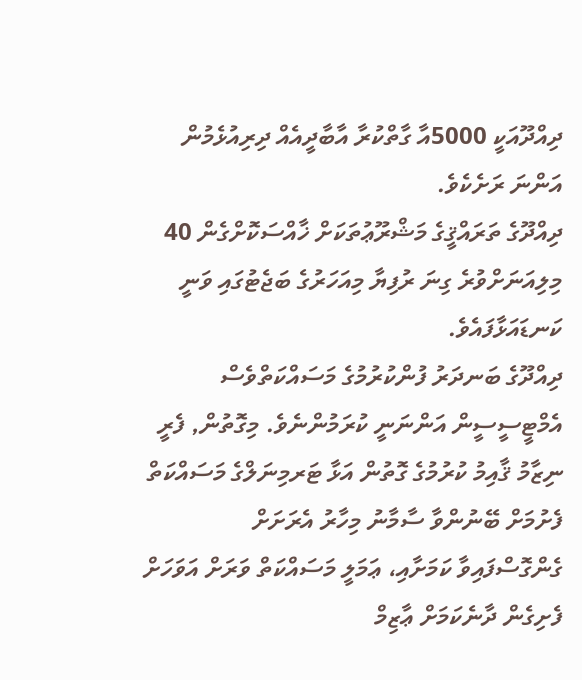ދިއްދޫއަކީ 5000އާ ގާތްކުރާ އާބާދީއެއް ދިރިއުޅެމުން އަންނަ ރަށެކެވެ.
ދިއްދޫގެ ތަރައްޤީގެ މަޝްރޫޢުތަކަށް ޚާއްސަކޮށްގެން 40 މިލިއަނަށްވުރެ ގިނަ ރުފިޔާ މިއަހަރުގެ ބަޖެޓުގައި ވަނީ ކަނޑައަޅާފައެވެ.
ދިއްދޫގެ ބަނދަރު ފުންކުރުމުގެ މަސައްކަތްވެސް އެމްޓީސީސީން އަންނަނީ ކުރަމުންނެވެ. މިގޮތުން, ފެރީ ނިޒާމު ޤާއިމު ކުރުމުގެ ގޮތުން އަޅާ ޓަރމިނަލްގެ މަސައްކަތް ފެށުމަށް ބޭނުންވާ ސާމާނު މިހާރު އެރަށަށް ގެންގޮސްފައިވާ ކަމަށާއި، ޢަމަލީ މަސައްކަތް ވަރަށް އަވަހަށް ފެށިގެން ދާނެކަމަށް ޢާޒިމް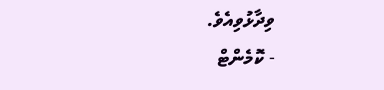ވިދާޅުވިއެވެ.
- ކޮމެންޓް